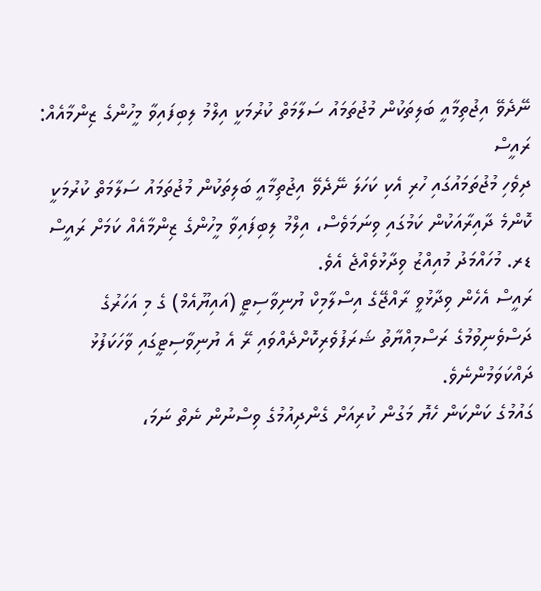ނޭދެވޭ އިޖުތިމާއީ ބަލިތަކުން މުޖުތަމައު ސަލާމަތް ކުރުމަކީ އިލްމު ލިބިފައިވާ މީހުންގެ ޒިންމާއެއް: ރައީސް
ދިވެހި މުޖުތަމައުގައި ހުރި އެކި ކަހަލަ ނޭދެވޭ އިޖުތިމާއީ ބަލިތަކުން މުޖުތަމައު ސަލާމަތް ކުރުމަކީ ކޮންމެ ދާއިރާއަކުން ކަމުގައި ވިނަމަވެސް، އިލްމު ލިބިފައިވާ މީހުންގެ ޒިންމާއެއް ކަމަށް ރައީސް ޑރ. މުހައްމަދު މުއިއްޒު ވިދާޅުވެއްޖެ އެވެ.
ރައީސް އެހެން ވިދާޅުވީ ރާއްޖޭގެ އިސްލާމިކް ޔުނިވާސިޓީ (އައިޔޫއެމް) ގެ މި އަހަރުގެ ދަސްވެނިވުމުގެ ރަސްމިއްޔާތު ޝަރަފުވެރިކޮށްދެއްވައި ރޭ އެ ޔުނިވާސިޓީގައި ވާހަކަފުޅު ދައްކަވަމުންނެވެ.
ގައުމުގެ ކަންކަން ހެޔޮ މަގުން ކުރިއަށް ގެންދިއުމުގެ ވިސްނުން ނެތް ނަމަ،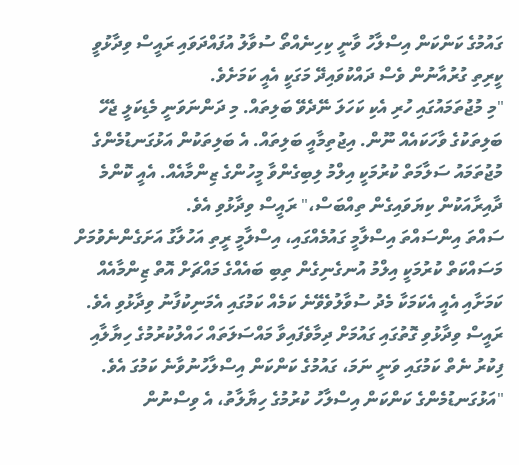ގައުމުގެ ކަންކަން އިސްލާހު ވާނީ ކިހިނެއްތޯ ސުވާލު އުފައްދަވައި ރައީސް ވިދާޅުވީ ކީރިތި ގުރުއާނުން ވެސް ދައްކުވައިދޭ މަގަކީ އެއީ ކަމަށެވެ.
"މި މުޖުތަމައުގައި ހުރި އެކި ކަހަލަ ނޭދެވޭ ބަލިތައް. މި ދަންނަވަނީ މެޑިކަލީ ޖެހޭ ބަލިތަކުގެ ވާހަކައެއް ނޫން. އިޖުތިމާއީ ބަލިތައް. އެ ބަލިތަކުން އަޅުގަނޑުމެންގެ މުޖުތަމައު ސަލާމަތް ކުރުމަކީ އިލްމު ލިބިގެންވާ މީހުންގެ ޒިންމާއެއް. އެއީ ކޮންމެ ދާއިރާއަކުން ކިޔަވައިގެން ތިއްބަސް،" ރައީސް ވިދާޅުވި އެވެ.
ސައްތަ އިންސައްތަ އިސްލާމީ ގައުމެއްގައި، އިސްލާމީ ރީތި އަހުލާގު އަށަގެންނެވުމަށް މަސައްކަތް ކުރުމަކީ އިލްމު އުނގެނިގެން ތިބި ބައެއްގެ މައްޗަށް އޮތް ޒިންމާއެއް ކަމަށާއި އެއީ އެކަމަކާ މެދު ސުވާލުވެވޭނެ ކަމެއް ކަމުގައި އެމަނިކުފާނު ވިދާޅުވި އެވެ.
ރައީސް ވިދާޅުވި ގޮތުގައި ގައުމަށް ދިމާވެފައިވާ މައްސަލަތައް ހައްލުކުރުމުގެ ހިޔާލާއި ފިކުރު ނެތް ކަމުގައި ވަނީ ނަމަ، ގައުމުގެ ކަންކަން އިސްލާހުނުވާނެ ކަމުގަ އެވެ.
"އަޅުގަނޑުމެންގެ ކަންކަން އިސްލާހު ކުރުމުގެ ހިޔާލާތު، އެ ވިސްނުން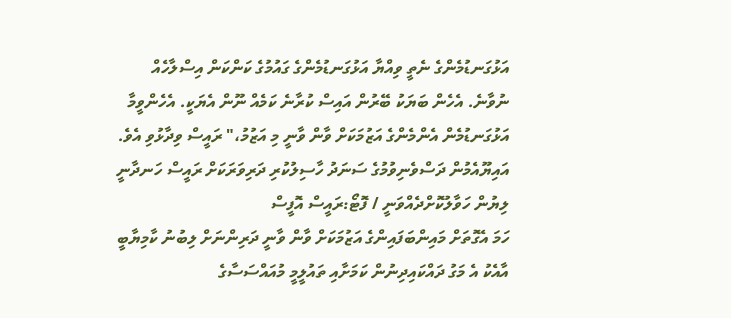އަޅުގަނޑުމެންގެ ނެތީ ވިއްޔާ އަޅުގަނޑުމެންގެ ގައުމުގެ ކަންކަން އިސްލާހެއް ނުވާނެ. އެހެން ބަޔަކު ބޭރުން އައިސް ކުރާނެ ކަމެއް ނޫން އެޔަކީ. އެހެންވީމާ އަޅުގަނޑުމެން އެންމެންގެ އަޒުމަކަށް ވާން ވާނީ މި އަޒުމު،" ރައީސް ވިދާޅުވި އެވެ.
އައިޔޫއެމުން ދަސްވެނިވުމުގެ ސަނަދު ހާސިލުކުރި ދަރިވަރަކަށް ރައީސް ހަނދާނީ ލިޔުން ހަވާލުކޮށްދެއްވަނީ / ފޮޓޯ:ރައީސް އޮފީސް
ހަމަ އެގޮތަށް މައިންބަފައިންގެ އަޒުމަކަށް ވާން ވާނީ ދަރިންނަށް ލިބުނު ކާމިޔާބީ އާއެކު އެ މަގު ދައްކައިދިނުން ކަމަށާއި ތައުލީމީ މުއައްސަސާގެ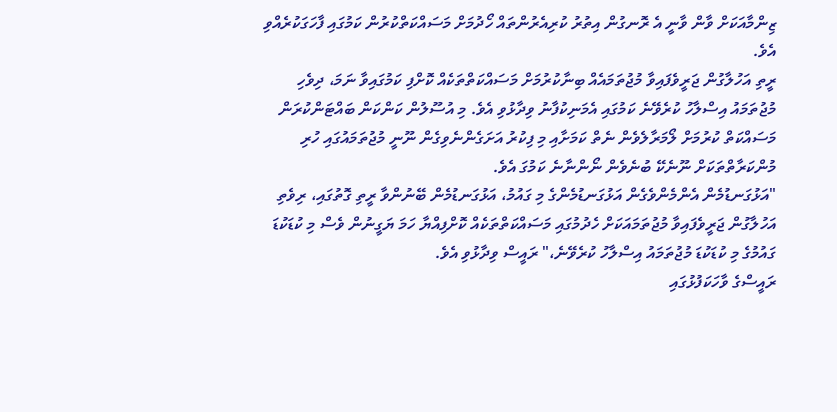ޒިންމާއަކަށް ވާން ވާނީ އެ ރޮނގުން އިތުރު ކުރިއެރުންތައް ހޯދުމަށް މަސައްކަތްކުރުން ކަމުގައި ފާހަގަކުރެއްވި އެވެ.
ރީތި އަހުލާގުން ޖަރީވެފައިވާ މުޖުތަމައެއް ބިނާކުރުމަށް މަސައްކަތްތަކެއް ކޮށްފި ކަމުގައިވާ ނަމަ، ދިވެހި މުޖުތަމައު އިސްލާހު ކުރެވޭނެ ކަމުގައި އެމަނިކުފާނު ވިދާޅުވި އެވެ. މި އުސޫލުން ކަންކަން ބައްޓަންކުރަން މަސައްކަތް ކުރުމަށް ލޯމަރާލެވެން ނެތް ކަމަށާއި މި ފިކުރު އަށަގެންނެވިގެން ނޫނީ މުޖުތަމައުގައި ހުރި މުންކަރާތްތަކަށް ނޫނެކޭ ބުނެވެން ނޯންނާނެ ކަމުގަ އެވެ.
"އަޅުގަނޑުމެން އެންމެންވެގެން އަޅުގަނޑުމެންގެ މި ގައުމު، އަޅުގަނޑުމެން ބޭނުންވާ ރީތި ގޮތުގައި، ރިވެތި އަހުލާގުން ޖަރީވެފައިވާ މުޖުތަމައަކަށް ހެދުމުގައި މަސައްކަތްތަކެއް ކޮށްފިއްޔާ ހަމަ ޔަގީނުން ވެސް މި ކުޑަކުޑަ ގައުމުގެ މި ކުޑަކުޑަ މުޖުތަމައު އިސްލާހު ކުރެވޭނެ،" ރައީސް ވިދާޅުވި އެވެ.
ރައީސްގެ ވާހަކަފުޅުގައި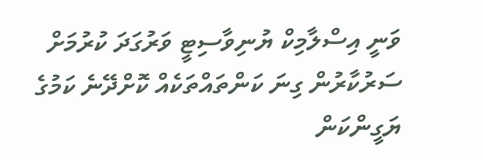ވަނީ އިސްލާމިކް ޔުނިވާސިޓީ ވަރުގަދަ ކުރުމަށް ސަރުކާރުން ގިނަ ކަންތައްތަކެއް ކޮށްދޭނެ ކަމުގެ ޔަގީންކަން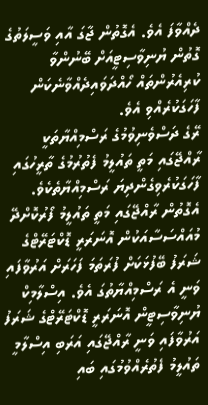ދެއްވާފަ އެވެ. އެގޮތުން ޖާގަ އާއި ވަސީލަތުގެ ގޮތުން ޔުނިވާސިޓީއަށް ބޭނުންވާ ކުރިއެރުންތައް ހޯއްދަވައިދެއްވާނެކަން ފާހަގަކުރެއްވި އެވެ.
ރޭގެ ދަސްވެނިވުމުގެ ރަސްމިއްޔާތަކީ ރާއްޖޭގައި މަތީ ތައުލީމު ފެތުރުމުގެ ތާރީހުގައި ފާހަގަކުރެވިގެންދިޔަ ރަސްމިއްޔާތެކެވެ. އެގޮތުން ރާއްޖޭގައި މަތީ ތައުލީމު ފޯރުކޮށްދޭ މުއައްސަސާއަކުން އޮނަރަރީ ޑޮކްޓަރޭޓްގެ ޝަރަފު ބޭފުޅަކަށް ފުރަތަމަ ފަހަރަށް އަރުވާފައި ވަނީ އެ ރަސްމިއްޔާތުގަ އެވެ. އިސްލާމިކް ޔުނިވާސިޓީން އޮނަރަރީ ޑޮކްޓަރޭޓްގެ ޝަރަފު އަރުވާފައި ވަނީ ރާއްޖޭގައި އަރަބި އިސްލާމީ ތައުލީމު ފެތުރެއްވުމުގައި ބައި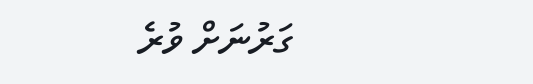ގަރުނަށް ވުރެ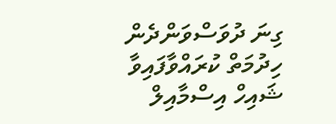ގިނަ ދުވަސްވަންދެން ހިދުމަތް ކުރައްވާފައިވާ ޝައިހް އިސްމާއިލް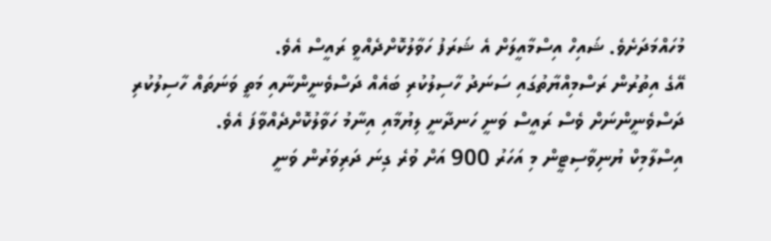މުހައްމަދަށެވެ. ޝައިހް އިސްމާއީލަށް އެ ޝަރަފު ހަވާލުކޮށްދެއްވީ ރައީސް އެވެ.
އޭގެ އިތުރުން ރަސްމިއްޔާތުގައި ސަނަދު ހާސިލުކުރި ބައެއް ދަސްވެނީންނާއި މަތީ ވަނަތައް ހާސިލުކުރި ދަސްވެނީންނަށް ވެސް ރައީސް ވަނީ ހަނދާނީ ލިޔުމާއި އިނާމު ހަވާލުކޮށްދެއްވާފަ އެވެ.
އިސްލާމިކް ޔުނިވާސިޓީން މި އަހަރު 900 އަށް ވުރެ ގިނަ ދަރިވަރުން ވަނީ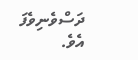ދަސްވެނިވެފަ އެވެ.